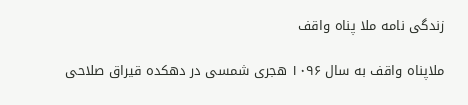زندگی نامه ملا پناه واقف

ملاپناه واقف به سال ۱۰۹۶ هجری شمسی در دهکده قیراق صلاحی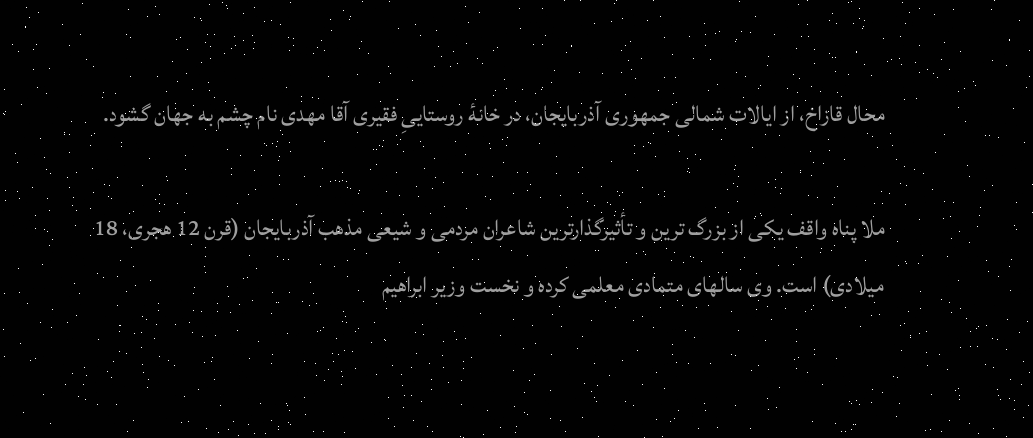محال قازاخ، از ایالات شمالی جمهوری آذربایجان، در خانهٔ روستاییِ فقیری آقا مهدی نام چشم به جهان گشود.

ملا پناه واقف یکی از بزرگ ترین و تأثیرگذارترین شاعران مردمی و شیعی مذهب آذربایجان (قرن 12 هجری، 18 میلادی) است. وی سالهای متمادی معلمی کرده و نخست وزیر ابراهیم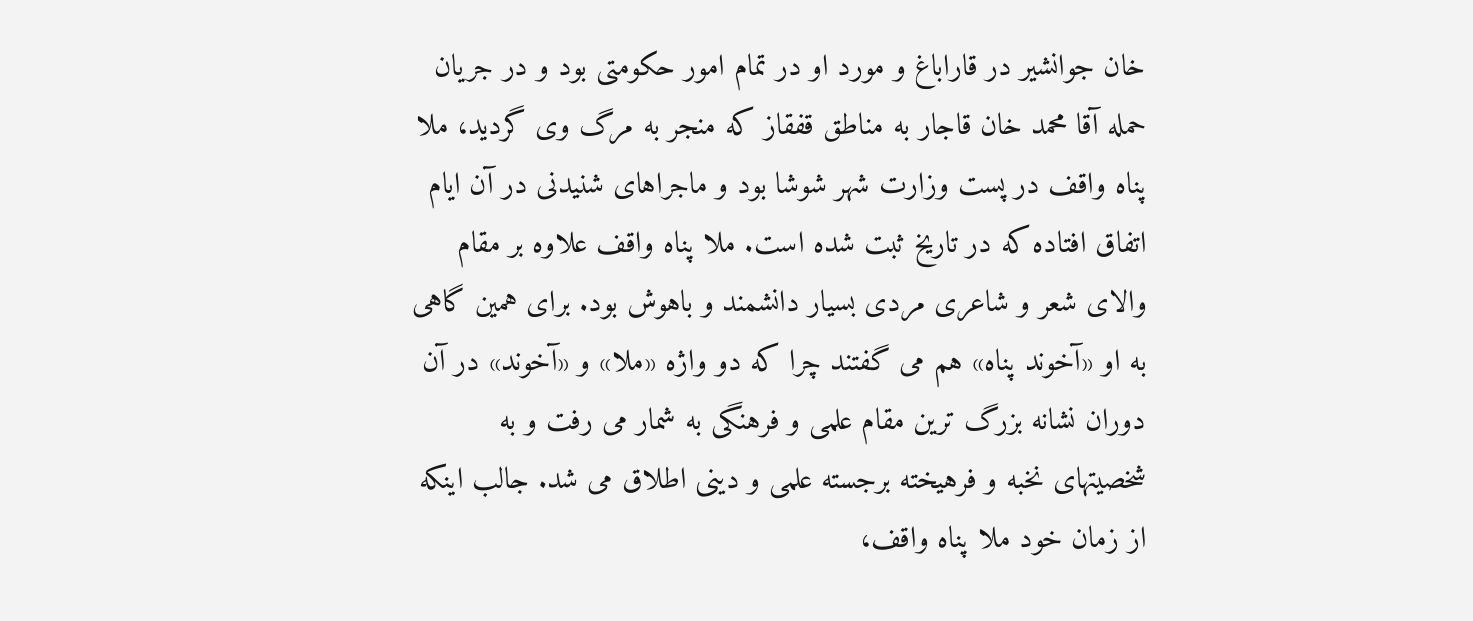خان جوانشیر در قاراباغ و مورد او در تمام امور حکومتی بود و در جریان حمله آقا محمد خان قاجار به مناطق قفقاز که منجر به مرگ وی گردید، ملا پناه واقف در پست وزارت شهر شوشا بود و ماجراهای شنیدنی در آن ایام اتفاق افتاده که در تاریخ ثبت شده است. ملا پناه واقف علاوه بر مقام والای شعر و شاعری مردی بسیار دانشمند و باهوش بود. برای همین گاهی به او «آخوند پناه» هم می گفتند چرا که دو واژه «ملا» و «آخوند» در آن دوران نشانه بزرگ ترین مقام علمی و فرهنگی به شمار می رفت و به شخصیتهای نخبه و فرهیخته برجسته علمی و دینی اطلاق می شد. جالب اینکه از زمان خود ملا پناه واقف،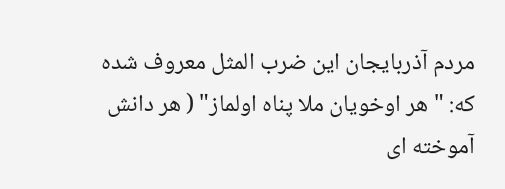مردم آذربایجان این ضرب المثل معروف شده که: " هر اوخویان ملا پناه اولماز" ( هر دانش آموخته ای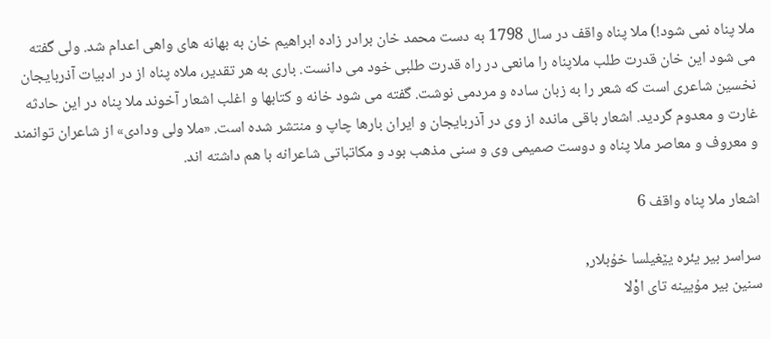ملا پناه نمی شود!) ملا پناه واقف در سال 1798 به دست محمد خان برادر زاده ابراهیم خان به بهانه های واهی اعدام شد. ولی گفته می شود این خان قدرت طلب ملاپناه را مانعی در راه قدرت طلبی خود می دانست. باری به هر تقدیر، ملاه پناه از در ادبیات آذربایجان نخسین شاعری است که شعر را به زبان ساده و مردمی نوشت. گفته می شود خانه و کتابها و اغلب اشعار آخوند ملا پناه در این حادثه غارت و معدوم گردید. اشعار باقی مانده از وی در آذربایجان و ایران بارها چاپ و منتشر شده است. «ملا ولی ودادی» از شاعران توانمند و معروف و معاصر ملا پناه و دوست صمیمی وی و سنی مذهب بود و مکاتباتی شاعرانه با هم داشته اند.

اشعار ملا پناه واقف 6

سراسر بیر یئره یێغیلسا خۇبلار,
سنین بیر مۇیینه تای اوْلا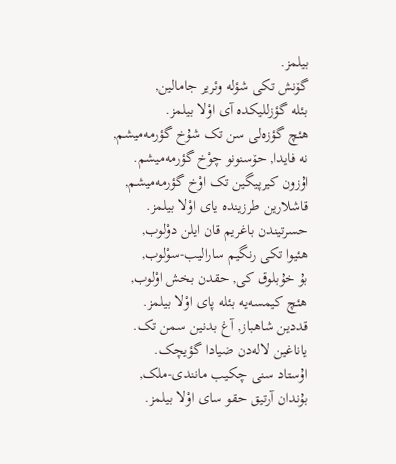بیلمز.
گۆنش تکی شؤله وئریر جامالین,
بئله گؤزللیکده آی اوْلا بیلمز.
هئچ گؤزه‌لی سن تک شۇخ گؤرمه‌میشم,
نه فایدا, حۆسنونو چوْخ گؤرمه‌میشم.
اۇزون کیرپیگین تک اوْخ گؤرمه‌میشم,
قاشلارین طرزینده یای اوْلا بیلمز.
حسرتیندن باغریم قان ایلن دوْلوب,
هئیوا تکی رنگیم سارالیب-سوْلوب,
بۇ خۇبلوق کی, حقدن بخش اوْلوب,
هئچ کیمسه‌یه بئله پای اوْلا بیلمز.
قددین شاهباز, آغ بدنین سمن تک.
یاناغین لاله‌دن ضیادا گؤیچک.
اۇستاد سنی چکیب مانندی-ملک,
بۇندان آرتیق حقو سای اوْلا بیلمز.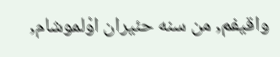واقیفم, من سنه حئیران اوْلموشام,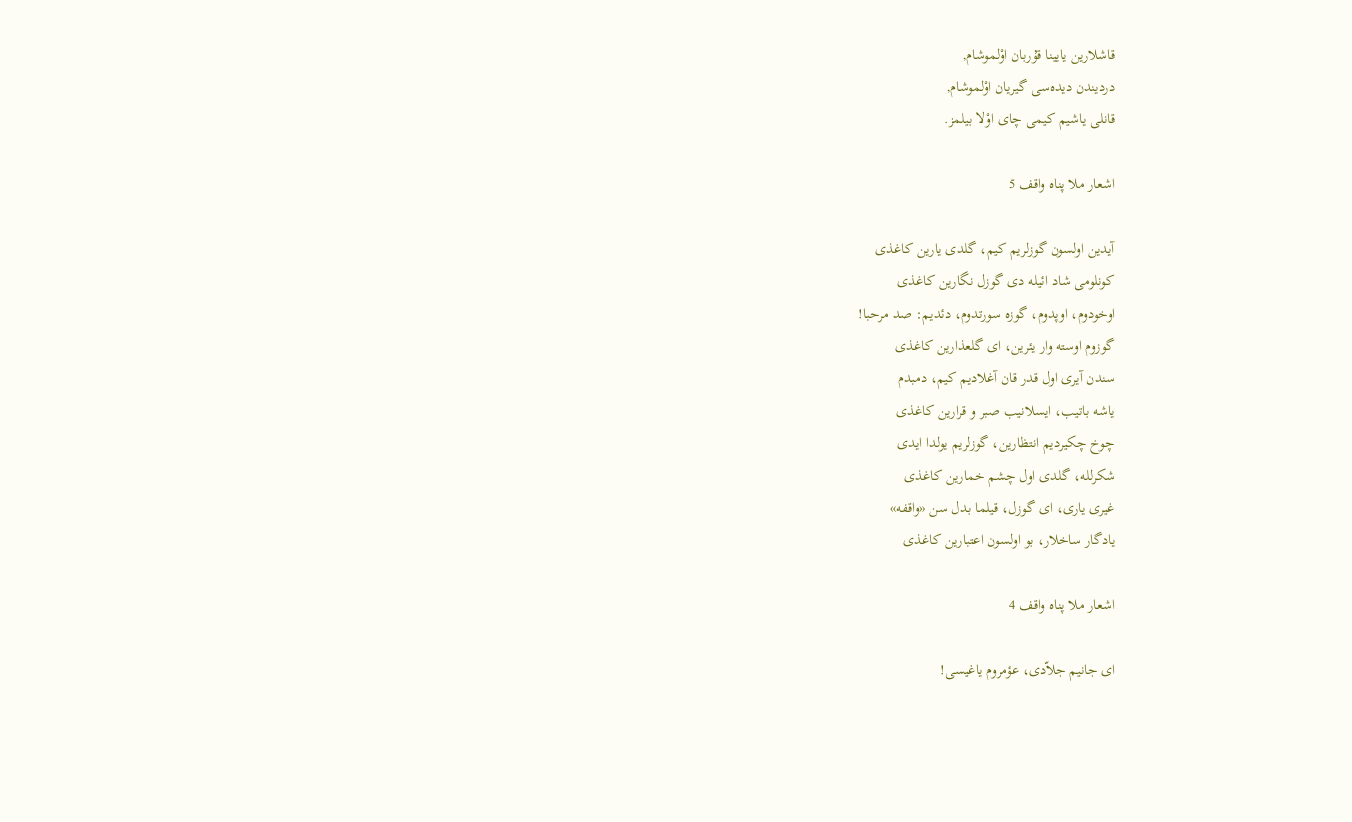قاشلارین یایینا قۇربان اوْلموشام,
دردیندن دیده‌سی گیریان اوْلموشام,
قانلی یاشیم کیمی چای اوْلا بیلمز.

اشعار ملا پناه واقف 5

آیدین اولسون گوزلریم کیم، گلدی یارین کاغذی
کونلومی شاد ائیله دی گوزل نگارین کاغذی
اوخودوم، اوپدوم، گوزه سورتدوم، دئدیم: صد مرحبا!
گوزوم اوسته وار یئرین، ای گلعذارین کاغذی
سندن آیری اول قدر قان آغلادیم کیم، دمبدم
یاشه باتیب، ایسلانیب صبر و قرارین کاغذی
چوخ چکیردیم انتظارین، گوزلریم یولدا ایدی
شکرلله، گلدی اول چشم خمارین کاغذی
غیری یاری، ای گوزل، قیلما بدل سن «واقفه»
یادگار ساخلار، بو اولسون اعتبارین کاغذی

اشعار ملا پناه واقف 4

ای جانیم جلاّدی، عؤمر‌وم یاغیسی!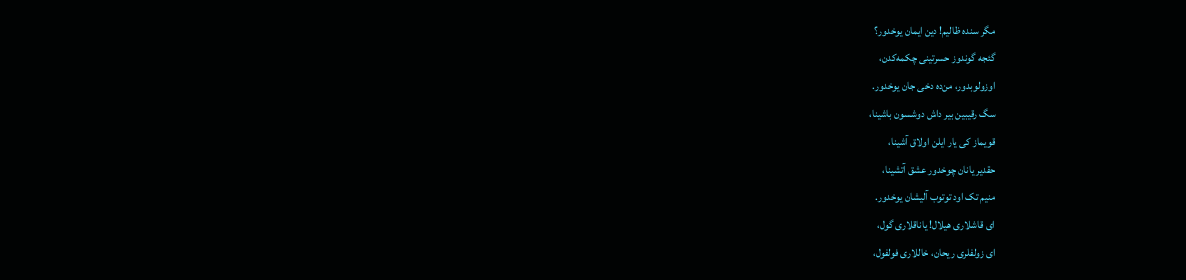مگر سنده ظالیم! دین ایمان یوخدور؟
گئجه گوندوز حسرتینی چکمه‌کدن،
اوزولوبدور، من‌ده دخی جان یوخدور.
سگ رقیبین بیر داش دوشسون باشینا،
قویماز کی یار ایلن اولاق آشینا،
حقدیر یانان چوخدور عشق آتشینا،
منیم تک اود توتوب آلیشان یوخدور.
ای قاشلاری هیلال! یاناقلاری گول،
ای زولفلری ریحان، خاللاری فولفول،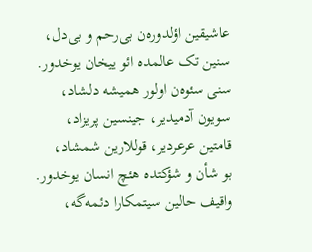عاشیقین اؤلدوره‌ن بی‌رحم و بی‌دل،
سنین تک عالمده ائو ییخان یوخدور.
سنی سئوه‌ن اولور همیشه دلشاد،
سویون آدمیدیر، جینسین پریزاد،
قامتین عرعردیر، قوللارین شمشاد،
بو شأن و شؤکتده هئچ انسان یوخدور.
واقیف حالین سیتمکارا دئمه‌گه،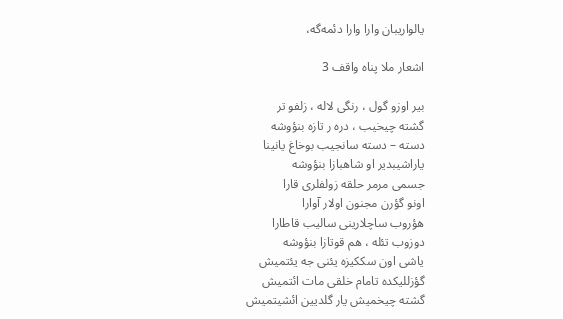یالواریبان وارا وارا دئمه‌گه،

اشعار ملا پناه واقف 3

بیر اوزو گول ، رنگی لاله ، زلفو تر
گشته چیخیب ، دره ر تازه بنؤوشه
دسته – دسته سانجیب بوخاغ یانینا
یاراشیبدیر او شاهبازا بنؤوشه
جسمی مرمر حلقه زولفلری قارا
اونو گؤرن مجنون اولار آوارا
هؤروب ساچلارینی سالیب قاطارا
دوزوب تئله ، هم قوتازا بنؤوشه
یاشی اون سککیزه یئنی جه یئتمیش
گؤزللیکده تامام خلقی مات ائتمیش
گشته چیخمیش یار گلدیین ائشیتمیش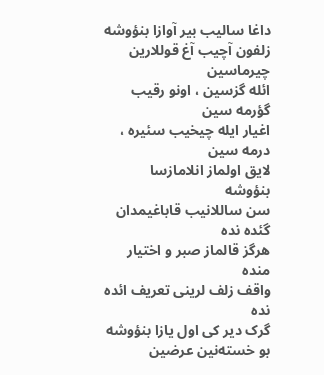داغا سالیب بیر آوازا بنؤوشه
زلفون آچیب آغ قوللارین چیرماسین
ائله گزسین ، اونو رقیب گؤرمه سین
اغیار ایله چیخیب سئیره ، درمه سین
لایق اولماز انلامازسا بنؤوشه
سن ساللانیب قاباغیمدان گئده نده
هرگز قالماز صبر و اختیار منده
واقف زلف لرینی تعریف ائده نده
گرک دیر کی اول یازا بنؤوشه
بو خسته‌نین عرضین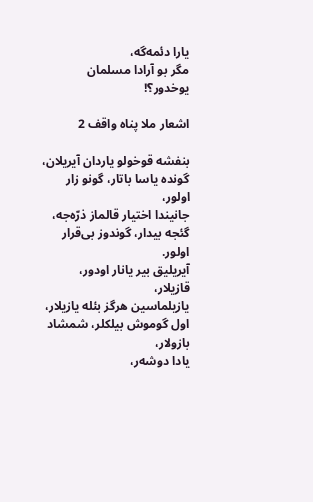یارا دئمه‌گه،
مگر بو آرادا مسلمان یوخدور؟!

اشعار ملا پناه واقف 2

بنفشه قوخولو یاردان آیریلان،
گونده یاسا باتار، گونو زار اولور،
جانیندا اختیار قالماز ذرّه‌جه،
گئجه بیدار، گوندوز بی‌قرار اولور.
آیریلیق بیر یانار اودور، قازیلار،
یازیلماسین هرگز بئله یازیلار،
اول گوموش بیلکلر، شمشاد بازولار،
یادا دوشه‌ر،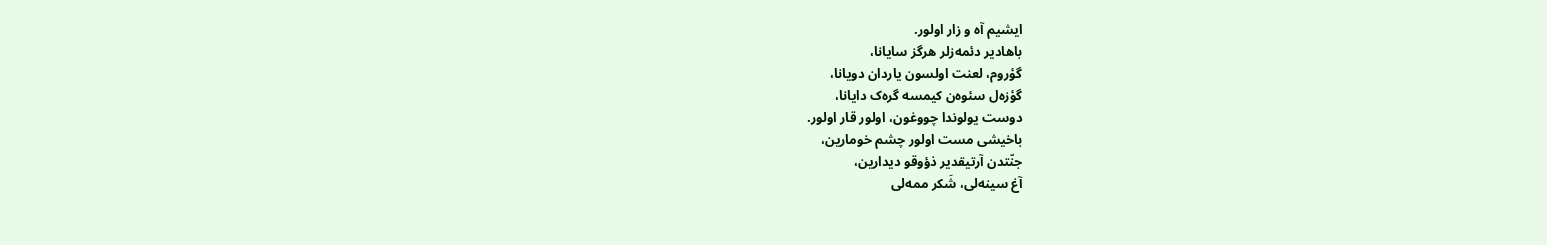ایشیم آه و زار اولور.
باهادیر دئمه‌زلر هرگز سایانا،
گؤروم، لعنت اولسون یاردان دویانا،
گؤزه‌ل سئوه‌ن کیمسه گره‌ک دایانا،
دوست یولوندا چووغون، اولور قار اولور.
باخیشی مست اولور چشم خومارین،
جنّتدن آرتیقدیر ذؤوقو دیدارین،
آغ سینه‌لی، شَکر ممه‌لی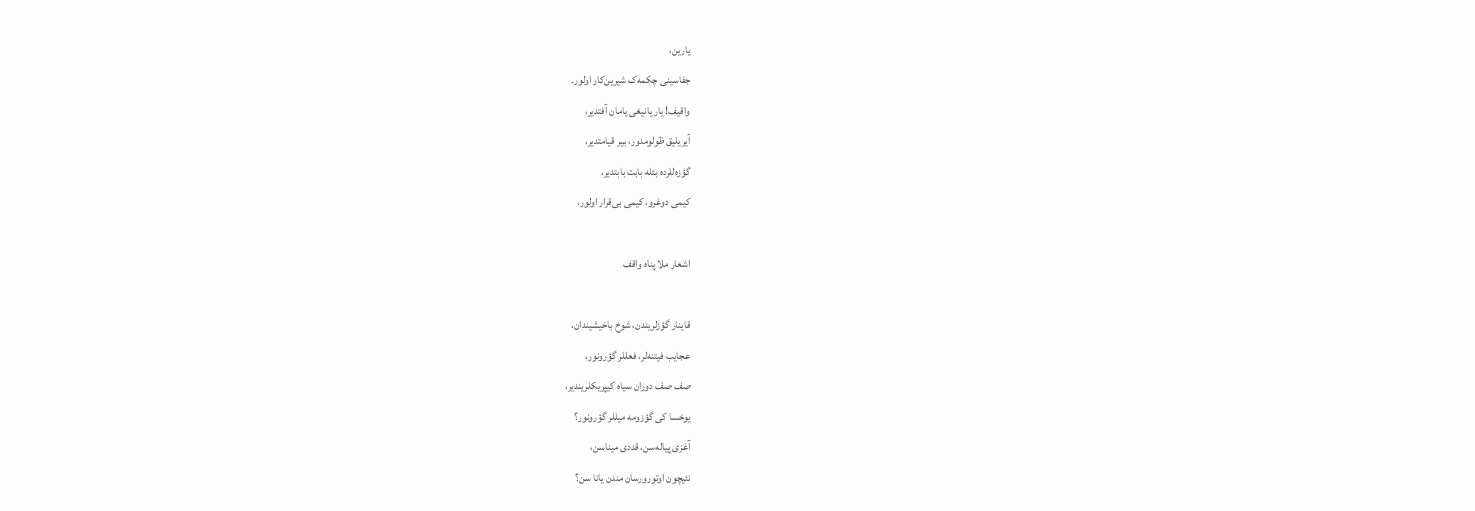یارین،
جفاسینی چکمه‌ک شیرین‌کار اولور.
واقیف! یار یانیغی یامان آفتدیر،
آیریلیق ظولومدور، بیر قیامتدیر،
گؤزه‌للرده بئله بابت بابتدیر،
کیمی دوغرو، کیمی بی‌قرار اولور.

اشعار ملا پناه واقف

قاینار گؤزلریندن، شوخ باخیشیندان،
عجایب فیتنه‌لر، فعللر گؤرونور،
صف صف دوران سیاه کیپریکلریندیر،
یوخسا کی گؤزومه میللر گؤرونور؟
آغزی پیاله‌سن، قددی میناسن،
نئیچون اوتورورسان مندن یانا سن؟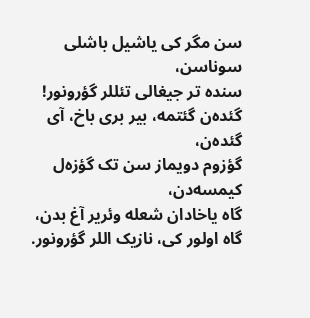سن مگر کی یاشیل باشلی سوناسن،
سنده تر جیغالی تئللر گؤرونور!
گئده‌ن گئتمه، بیر بری باخ، آی گئده‌ن،
گؤزوم دویماز سن تک گؤزه‌ل کیمسه‌دن،
گاه یاخادان شعله وئریر آغ بدن،
گاه اولور کی، نازیک اللر گؤرونور.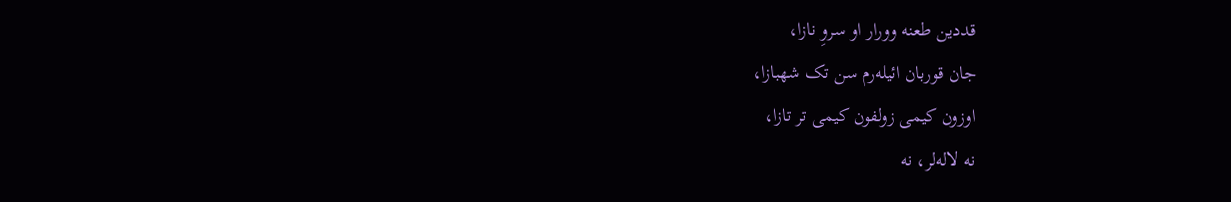قددین طعنه وورار او سروِ نازا،
جان قوربان ائیله‌رم سن تک شهبازا،
اوزون کیمی زولفون کیمی تر تازا،
نه لاله‌لر، نه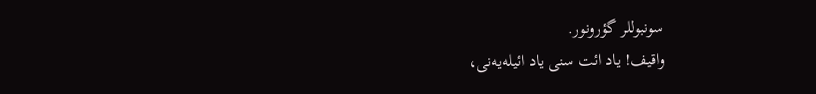سونبوللر گؤرونور.
واقیف! یاد ائت سنی یاد ائیله‌یه‌نی،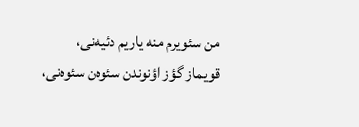من سئویرم منه یاریم دئیه‌نی،
قویماز گؤز اؤنوندن سئوه‌ن سئوه‌نی،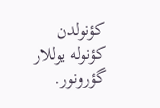کؤنولدن کؤنوله یوللار گؤرونور.